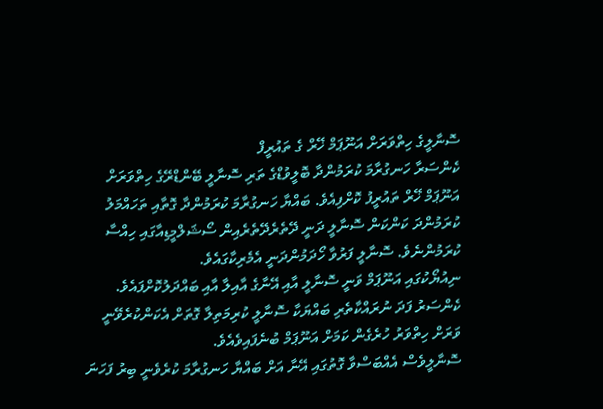ސޮނާލީގެ ހިތްވަރަށް އަނޫޕަމް ޚޭރް ގެ ތައުރީފް
ކެންސަރާ ހަނގުރާމަ ކުރަމުންދާ ބޮލީވުޑްގެ ތަރި ސޮނާލީ ބޭންޑްރޭގެ ހިތްވަރަށް އަނޫޕަމް ޚޭރް ތައުރީފު ކޮށްފިއެވެ. ބައްޔާ ހަނގުރާމަ ކުރަމުންދާ ގޮތާއި ތަހައްމަލު ކުރަމުންދަ ކަންކަން ސޮނާލީ ދަނީ ދޭތެރެދޭތެރެއިން ސޯޝަލްމީޑިއާގައި ހިއްސާ ކުރަމުންނެވެ. ސޮނާލީ ފަރުވާ ހޯދަމުންދަނީ އެމެރިކާގައެވެ.
ނިއުޔޯކުގައި އަނޫޕަމް ވަނީ ސޮނާލީ އާއި އޭނާގެ އާއިލާ އާއި ބައްދަލުކޮށްފައެވެ. ކެންސަރު ފަދަ ނުރައްކާތެރި ބައްޔަކާ ސޮނާލީ ކުރިމަތިލާ ގޮތަށް އެކަންކުރެވޭނީ ވަރަށް ހިތްވަރު ހުރެގެން ކަމަށް އަނޫޕަމް ބުނެފައިވެއެވެ.
ސޮނާލީވެސް އެއްބަސްވާ ގޮތުގައި އޭނާ އަށް ބައްޔާ ހަނގުރާމަ ކުރެވެނީ ބިރު ފަހަނަ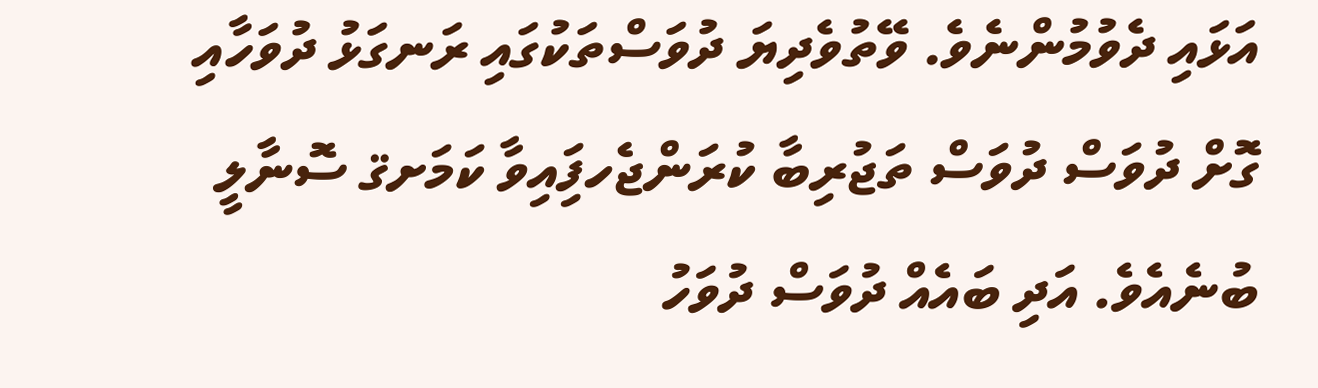އަޅައި ދެވުމުންނެވެ. ވޭތުވެދިޔަ ދުވަސްތަކުގައި ރަނގަޅު ދުވަހާއި ގޮށް ދުވަސް ދުވަސް ތަޖުރިބާ ކުރަންޖެހފިައިވާ ކަމަށޤ ސޮނާލީ ބުނެއެވެ. އަދި ބައެއް ދުވަސް ދުވަހު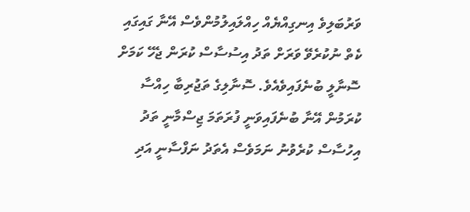ވަރުބަލިވެ އިނގިއްޔެއް ހިއްލައިލުމުންވެސް އޭނާ ގައިގައި ކެތް ނުކުރެވޭ ވަރަށް ތަދު އިސުސާސް ކުރަން ޖެހޭ ކަމަށް ސޮނާލީ ބުނެފައިވެއެވެ. ސޮނާލިގެ ތަޖުރިބާ ހިއްސާ ކުރަމުން އޭނާ ބުނެފައިވަނީ ފުރަތަމަ ޖިސްމާނީ ތަދު އިހުސާސް ކުރެވުނު ނަމަވެސް އެތަދު ނަފްސާނީ އަދި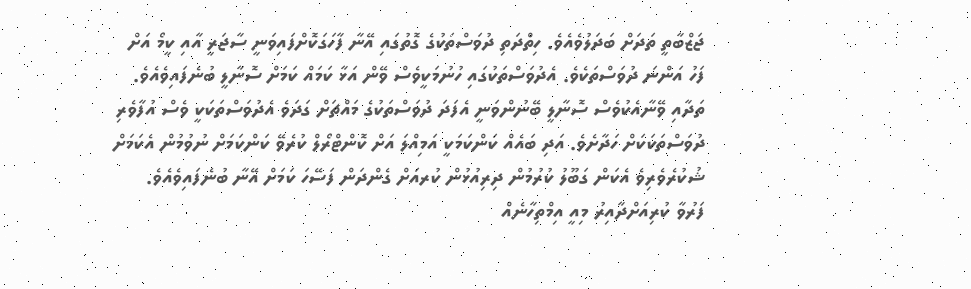ޖަޒްބާތީ ތަދަށް ބަދަލުވެއެވެ. ހިތްދަތި ދުވަސްތަކުގެ ގޮތުގައި އޭނާ ފާހަގަކޮށްފައިވަނީ ސާޖަރީ އާއި ކީމޯ އަށް ފަހު އަންނަ ދުވަސްތަކެވެ. އެދުވަސްތަކުގައި ހުނުމަކީވެސް ވޭން އަޅާ ކަމައް ކަމަށް ސޮނާލީ ބުނެފައިވެއެވެ.
ތަދާއި ވޭނާއެކުވެސް ސޮނާލީ ބޭނުންވަނީ އެފަދަ ދުވަސްތަކުގެ މައްޗަށް ގަދަވެ އެދުވަސްތަކަކީ ވެސް އުފާވެރި ދުވަސްތަކަކަށް ހަދާށެވެ. އަދި ބައެއް ކަންކަމަކީ އަމިއްލަ އަށް ކޮންޓްރޯލް ކުރެވޭ ކަންކަމަށް ނުވުމުން އެކަމަށް ޝުކުރެވެރިވެ އެކަން ގަބޫލު ކުރުމުން ދިރިއުޅުން ކުރއަށް ގެންދަން ފަސޭހަ ކަމަށް އޭނާ ބުނެފައިވެއެވެ.
ފަރުވާ ކުރިއަށްދާއިރު މިއީ އިމްތިހާނެއް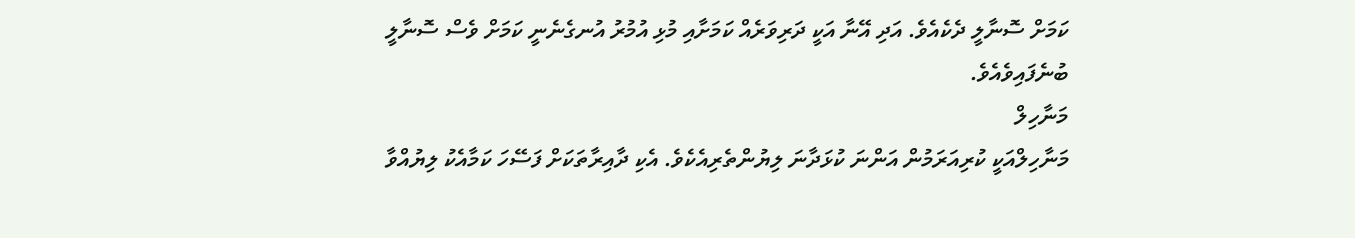ކަމަށް ސޮނާލީ ދެކެއެވެ. އަދި އޭނާ އަކީ ދަރިވަރެއް ކަމަށާއި މުޅި އުމުރު އުނގެނެނީ ކަމަށް ވެސް ސޮނާލީ ބުނެފައިވެއެވެ.
މަނާހިލް
މަނާހިލްއަކީ ކުރިއަރަމުން އަންނަ ކުޅަދާނަ ލިޔުންތެރިއެކެވެ. އެކި ދާއިރާތަކަށް ފަސޭހަ ކަމާއެކު ލިޔުއްވާ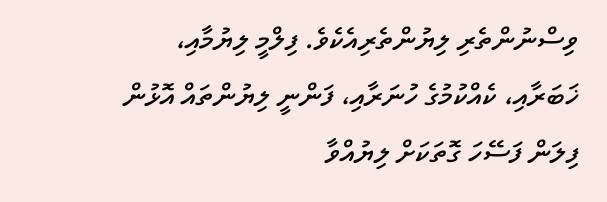ވިސްނުންތެރި ލިޔުންތެރިއެކެވެ. ފިލްމީ ލިޔުމާއި، ޚަބަރާއި، ކެއްކުމުގެ ހުނަރާއި، ފަންނީ ލިޔުންތައް އޮޅުން ފިލަން ފަސޭހަ ގޮތަކަށް ލިޔުއްވާ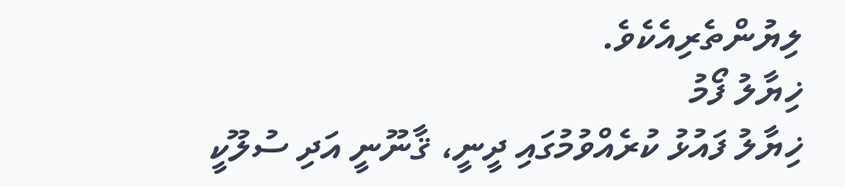ލިޔުންތެރިއެކެވެ.
ޚިޔާލު ފޯމު
ޚިޔާލު ފައުޅު ކުރެއްވުމުގައި ދީނީ، ޤާނޫނީ އަދި ސުލޫކީ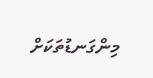މިންގަނޑުތަކަށް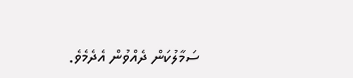ސަމާލުކަން ދެއްވުން އެދެމެވެ.